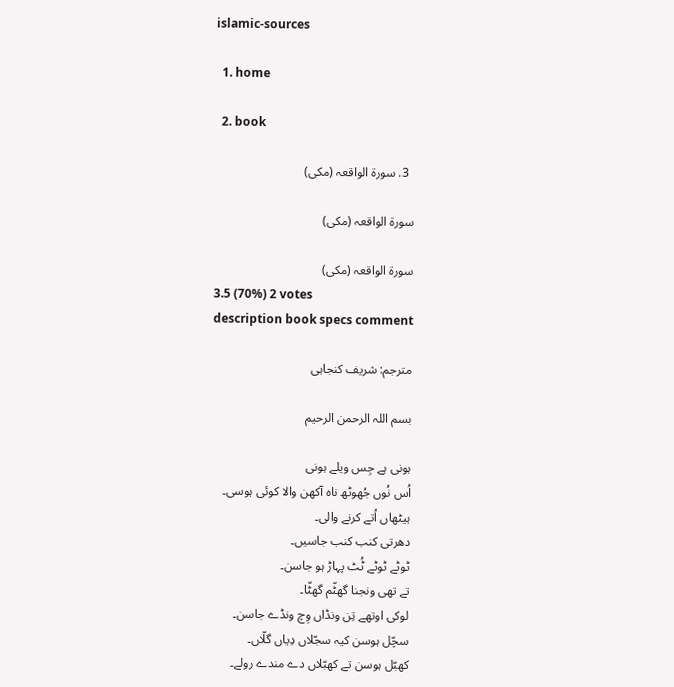islamic-sources

  1. home

  2. book

  3. سورۃ الواقعہ (مکی)

سورۃ الواقعہ (مکی)

سورۃ الواقعہ (مکی)
3.5 (70%) 2 votes
description book specs comment

مترجم: شریف کنجاہی

بسم اللہ الرحمن الرحیم

ہونی ہے جِس ویلے ہونی
اُس نُوں جُھوٹھ ناہ آکھن والا کوئی ہوسی۔
ہیٹھاں اُتے کرنے والی۔
دھرتی کنب کنب جاسیں۔
ٹوٹے ٹوٹے ٹُٹ پہاڑ ہو جاسن۔
تے تھی ونجنا گھٹّم گھٹّا۔
لوکی اوتھے تِن ونڈاں وِچ ونڈے جاسن۔
سچّل ہوسن کیہ سجّلاں دِیاں گلّاں۔
کھبّل ہوسن تے کھبّلاں دے مندے رولے۔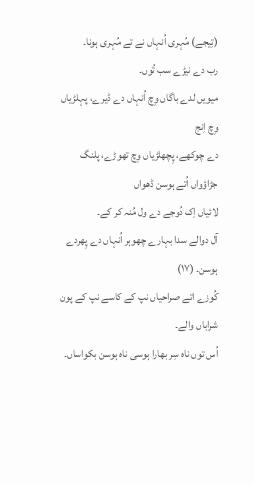(تِیجے) مُہری اُنہاں نے تے مُہری ہونا۔
رب دے نیڑے سب تُوں۔
میویں لدے باگاں وِچ اُنہاں دے ڈیرے، پہلڑیاں وِچ اِنج
دے چوکھے، پِچھلڑیاں وِچ تھوڑے، پلنگ جڑاؤواں اُتے ہوسن ڈھواں
لائیاں اِک دُوجے دے ول مُنہ کر کے۔
آل دوالے سدا بہارے چھوہر اُنہاں دے پِھردے ہوسن۔ (١٧)
کُوزے اتے صراحیاں نپ کے کاسے نپ کے پون شراباں والے۔
اُس توں ناہ سِر بھارا ہوسی ناہ ہوسن بکواساں۔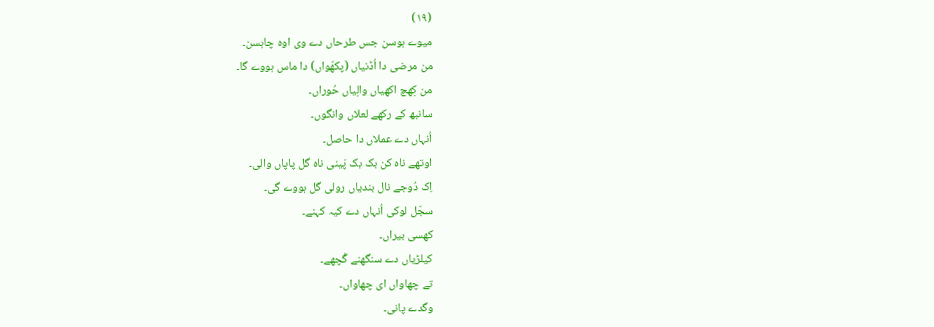(١٩)
میوے ہوسن جس طرحاں دے وی اوہ چاہسن۔
من مرضی دا اُڈنیاں (پکھّواں) دا ماس ہووے گا۔
من کِھچ اکھیاں والِیاں حُوراں۔
سانبھ کے رکھے لعلاں وانگوں۔
اُنہاں دے عملاں دا حاصل۔
اوتھے ناہ کن بک بک پَینی ناہ گل پاپاں والی۔
اِک دُوجے نال بندیاں رولی گل ہووے گی۔
سجّل لوکی اُنہاں دے کیہ کہنے۔
کھسی بیراں۔
کیلڑیاں دے سنگھنے گُچھے۔
تے چھاواں ای چھاواں۔
وگدے پانی۔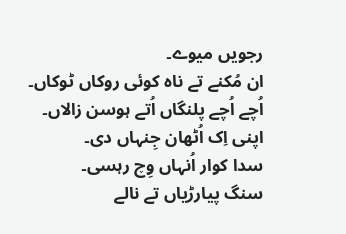رجویں میوے۔
ان مُکنے تے ناہ کوئی روکاں ٹوکاں۔
اُچے اُچے پلنگاں اُتے ہوسن زالاں۔
اپنی اِک اُٹھان جِنہاں دی۔
سدا کوار اُنہاں وِچ رہسی۔
سنگ پیارڑیاں تے نالے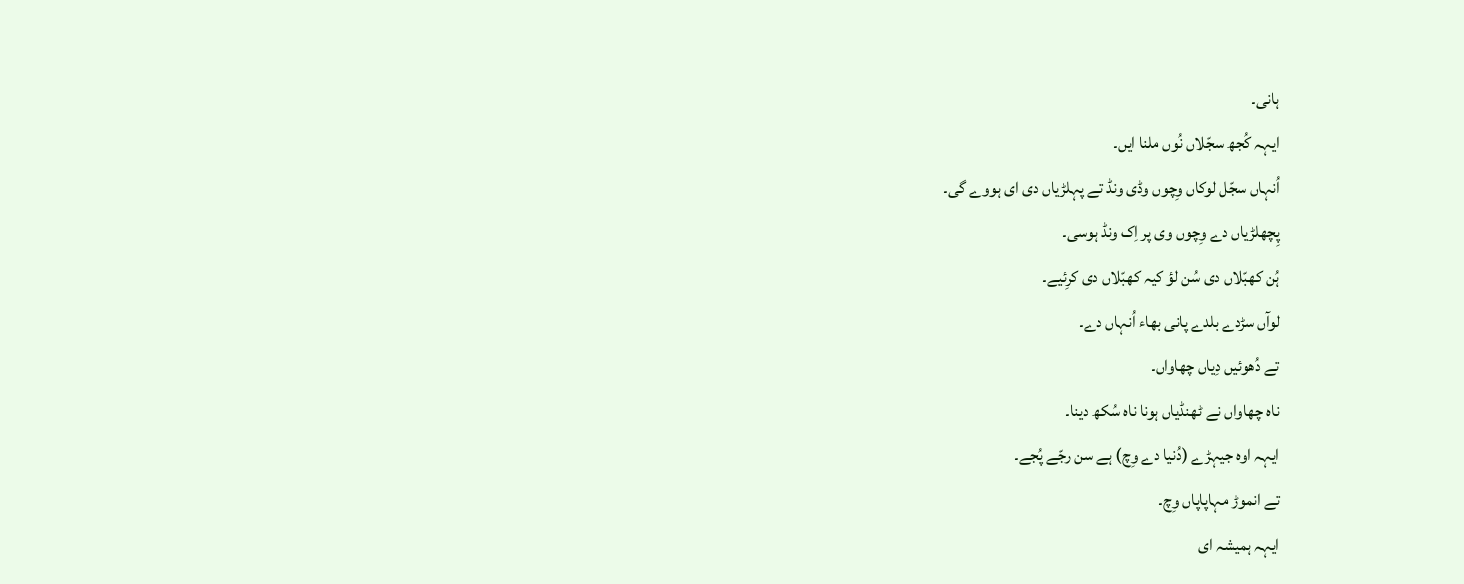ہانی۔
ایہہ کُجھ سجّلاں نُوں ملنا ایں۔
اُنہاں سجّل لوکاں وِچوں وڈی ونڈ تے پہلڑیاں دی ای ہووے گی۔
پِچھلڑیاں دے وِچوں وی پر اِک ونڈ ہوسی۔
ہُن کھبّلاں دی سُن لؤ کیہ کھبّلاں دی کرِئیے۔
لوآں سڑدے بلدے پانی بھاء اُنہاں دے۔
تے دُھوئیں دِیاں چھاواں۔
ناہ چھاواں نے ٹھنڈیاں ہونا ناہ سُکھ دینا۔
ایہہ اوہ جیہڑے (دُنیا دے وِچ) ہے سن رجّے پُجے۔
تے انموڑ مہاپاپاں وِچ۔
ایہہ ہمیشہ ای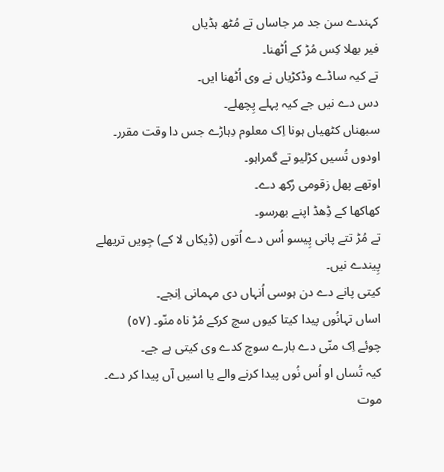کہندے سن جد مر جاساں تے مُٹھ ہڈیاں
فیر بھلا کِس مُڑ کے اُٹھنا۔
تے کیہ ساڈے وڈکڑیاں نے وی اُٹھنا ایں۔
دس دے نیں جے کیہ پہلے پِچھلے۔
سبھناں کٹھیاں ہونا اِک معلوم دِہاڑے جس دا وقت مقرر۔
اودوں تُسیں کڑلیو تے گمراہو۔
اوتھے پھل زقومی رُکھ دے۔
کھاکھا کے ڈِھڈ اپنے بھرسو۔
تے مُڑ تتے پانی پِیسو اُس دے اُتوں (ڈِیکاں لا کے) جِویں تریھلے
پِیندے نیں۔
کیتی پانے دے دن ہوسی اُنہاں دی مہمانی اِنجے۔
اساں تہانُوں پیدا کیتا کیوں سچ کرکے مُڑ ناہ منّو۔ (٥٧)
چوئے اِک منّی دے بارے سوچ کدے وی کیتی ہے جے۔
کیہ تُساں او اُس نُوں پیدا کرنے والے یا اسیں آں پیدا کر دے۔
موت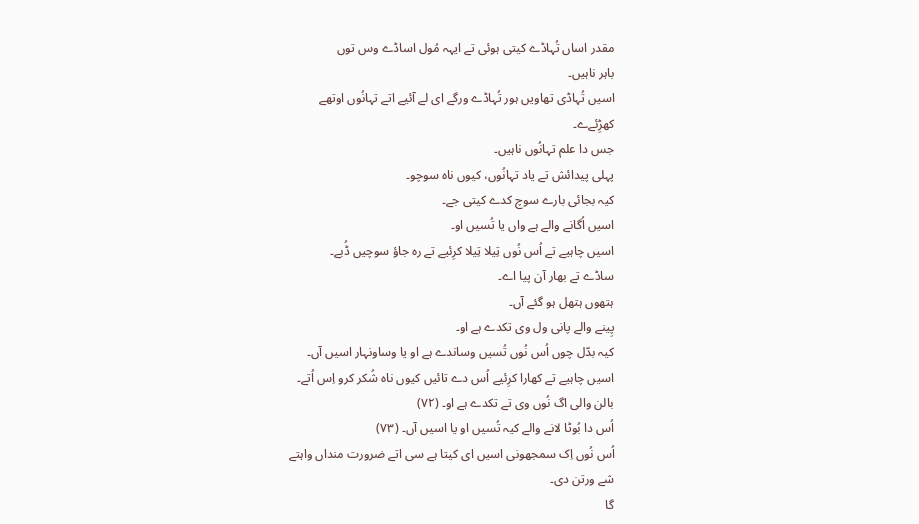مقدر اساں تُہاڈے کیتی ہوئی تے ایہہ مُول اساڈے وس توں
باہر ناہیں۔
اسیں تُہاڈی تھاویں ہور تُہاڈے ورگے ای لے آئیے اتے تہانُوں اوتھے
کھڑِئےے۔
جس دا علم تہانُوں ناہیں۔
پہلی پیدائش تے یاد تہانُوں، کیوں ناہ سوچو۔
کیہ بجائی بارے سوچ کدے کیتی جے۔
اسیں اُگانے والے ہے واں یا تُسیں او۔
اسیں چاہیے تے اُس نُوں تِیلا تِیلا کرِئیے تے رہ جاؤ سوچیں ڈُبے۔
ساڈے تے بھار آن پیا اے۔
ہتھوں ہتھل ہو گئے آں۔
پِینے والے پانی ول وی تکدے ہے او۔
کیہ بدّل چوں اُس نُوں تُسیں وساندے ہے او یا وساونہار اسیں آں۔
اسیں چاہیے تے کھارا کرِئیے اُس دے تائیں کیوں ناہ شُکر کرو اِس اُتے۔
بالن والی اگ نُوں وی تے تکدے ہے او۔ (٧٢)
اُس دا بُوٹا لانے والے کیہ تُسیں او یا اسیں آں۔ (٧٣)
اُس نُوں اِک سمجھونی اسیں ای کیتا ہے سی اتے ضرورت منداں واہتے
شے ورتن دی۔
گا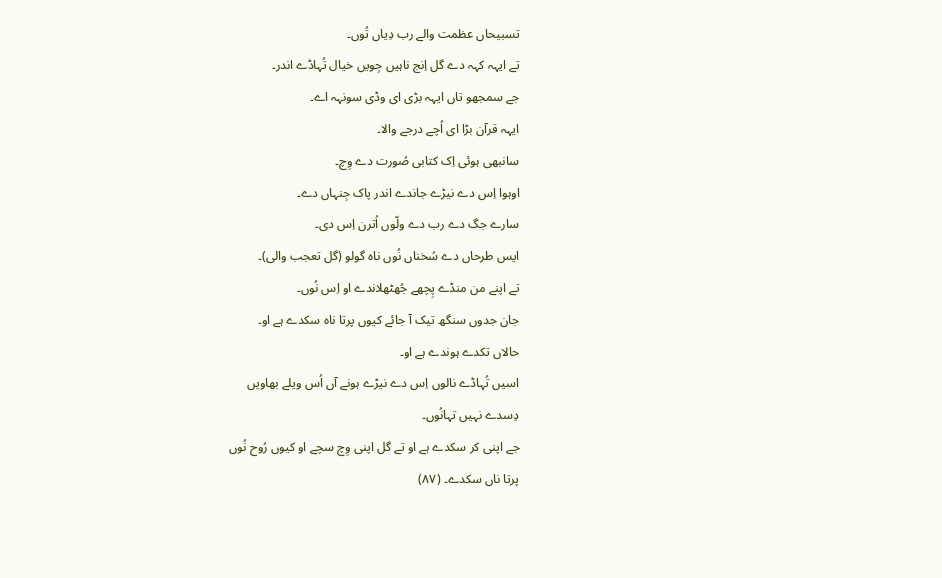تسبیحاں عظمت والے رب دِیاں تُوں۔
تے ایہہ کہہ دے گل اِنج ناہیں جِویں خیال تُہاڈے اندر۔
جے سمجھو تاں ایہہ بڑی ای وڈی سونہہ اے۔
ایہہ قرآن بڑا ای اُچے درجے والا۔
سانبھی ہوئی اِک کتابی صُورت دے وِچ۔
اوہوا اِس دے نیڑے جاندے اندر پاک جِنہاں دے۔
سارے جگ دے رب دے ولّوں اُترن اِس دی۔
ایس طرحاں دے سُخناں نُوں ناہ گولو (گل تعجب والی)۔
تے اپنے من منڈے پِچھے جُھٹھلاندے او اِس نُوں۔
جان جدوں سنگھ تیک آ جائے کیوں پرتا ناہ سکدے ہے او۔
حالاں تکدے ہوندے ہے او۔
اسیں تُہاڈے نالوں اِس دے نیڑے ہونے آں اُس ویلے بھاویں
دِسدے نہیں تہانُوں۔
جے اپنی کر سکدے ہے او تے گل اپنی وِچ سچے او کیوں رُوح نُوں
پرتا ناں سکدے۔ (٨٧)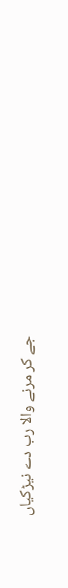جے کر مرنے والا رب دے نیڑکیاں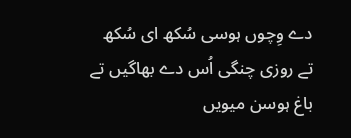دے وِچوں ہوسی سُکھ ای سُکھ
تے روزی چنگی اُس دے بھاگیں تے باغ ہوسن میویں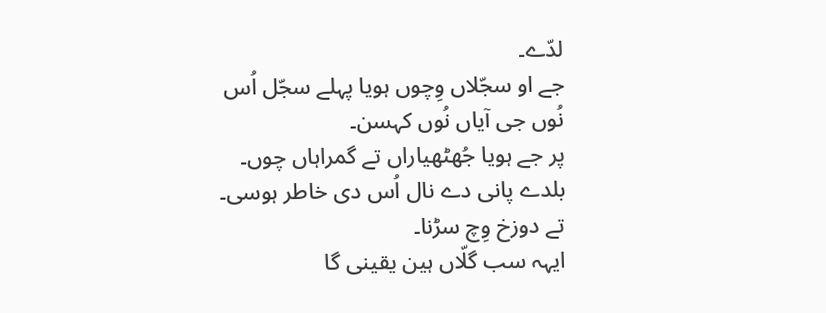لدّے۔
جے او سجّلاں وِچوں ہویا پہلے سجّل اُس نُوں جی آیاں نُوں کہسن۔
پر جے ہویا جُھٹھیاراں تے گمراہاں چوں۔
بلدے پانی دے نال اُس دی خاطر ہوسی۔
تے دوزخ وِچ سڑنا۔
ایہہ سب گلّاں ہین یقینی گا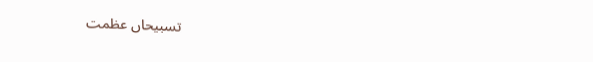تسبیحاں عظمت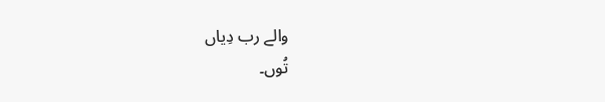والے رب دِیاں
تُوں۔